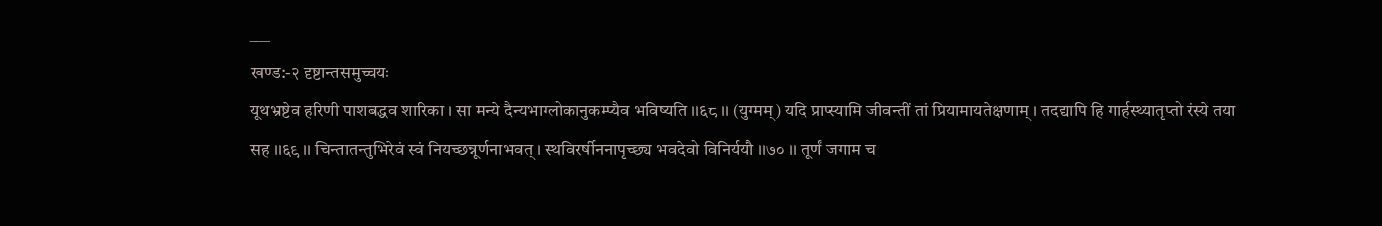___
खण्ड:-२ दृष्टान्तसमुच्चयः
यूथभ्रष्टेव हरिणी पाशबद्धव शारिका । सा मन्ये दैन्यभाग्लोकानुकम्प्यैव भविष्यति ।।६८ ।। (युग्मम्) यदि प्राप्स्यामि जीवन्तीं तां प्रियामायतेक्षणाम् । तदद्यापि हि गार्हस्थ्यातृप्तो रंस्ये तया सह ।।६९ ।। चिन्तातन्तुभिरेवं स्वं नियच्छन्नूर्णनाभवत् । स्थविरर्षीननापृच्छ्य भवदेवो विनिर्ययौ ।।७० ।। तूर्णं जगाम च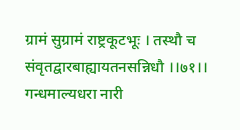ग्रामं सुग्रामं राष्ट्रकूटभूः । तस्थौ च संवृतद्वारबाह्यायतनसन्निधौ ।।७१।। गन्धमाल्यधरा नारी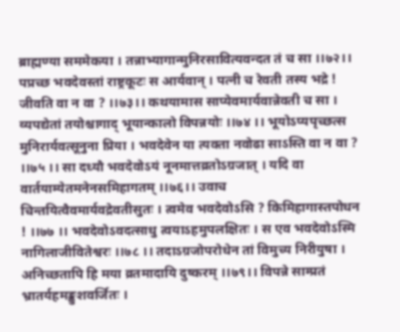ब्राह्मण्या सममेकया । तन्नाभ्यागान्मुनिरसावित्यवन्दत तं च सा ।।७२।। पप्रच्छ भवदेवस्तां राष्ट्रकूटः स आर्यवान् । पत्नी च रेवती तस्य भद्रे ! जीवति वा न वा ? ।।७३।। कथयामास साप्येवमार्यवान्नेवती च सा । व्यपद्येतां तयोश्चागाद् भूयान्कालो विपन्नयोः ।।७४ ।। भूयोऽप्यपृच्छत्स मुनिरार्यवत्सूनुना प्रिया । भवदेवेन या त्यक्ता नवोढा साऽस्ति वा न वा ? ।।७५ ।। सा दध्यौ भवदेवोऽयं नूनमात्तव्रतोऽग्रजात् । यदि वा वार्तयाम्येतमनेनसमिहागतम् ।।७६।। उवाच चिन्तयित्वैवमार्यवद्रेवतीसुतः । त्वमेव भवदेवोऽसि ? किमिहागास्तपोधन ! ।।७७ ।। भवदेवोऽवदत्साधु त्वयाऽहमुपलक्षितः । स एव भवदेवोऽस्मि नागिलाजीवितेश्वरः ।।७८ ।। तदाऽग्रजोपरोधेन तां विमुच्य निरीयुषा । अनिच्छतापि हि मया व्रतमादायि दुष्करम् ।।७९।। विपन्ने साम्प्रतं भ्रातर्यहमङ्कुशवर्जितः ।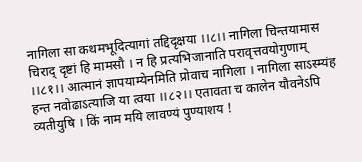नागिला सा कथमभूदित्यागां तद्दिदृक्षया ।।८।। नागिला चिन्तयामास चिराद् दृष्टां हि मामसौ । न हि प्रत्यभिजानाति परावृत्तवयोगुणाम् ।।८१।। आत्मानं ज्ञापयाम्येनमिति प्रोवाच नागिला । नागिला साऽस्म्यंह हन्त नवोढाऽत्याजि या त्वया ।।८२।। एतावता च कालेन यौवनेऽपि व्यतीयुषि । किं नाम मयि लावण्यं पुण्याशय !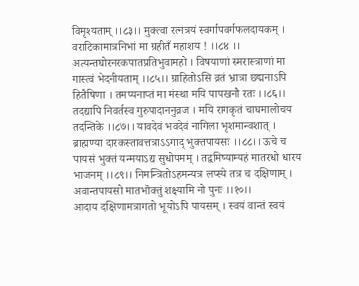विमृश्यताम् ।।८३।। मुक्त्वा रत्नत्रयं स्वर्गापवर्गफलदायकम् । वराटिकामात्रनिभां मा ग्रहीतँ महाशय ! ।।८४ ।। अत्यन्तघोरनरकपातप्रतिभुवामहो । विषयाणां स्मरास्त्राणां मा गास्त्वं भेदनीयताम् ।।८५।। ग्राहितोऽसि व्रतं भ्रात्रा छद्मनाऽपि हितैषिणा । तमप्यनाप्तं मा मंस्था मयि पापखनौ रतः ।।८६।। तदद्यापि निवर्तस्व गुरुपादाननुव्रज । मयि रागकृतं चाघमालोचय तदन्तिके ।।८७।। यावदेवं भवदेवं नागिला भृशमान्वशात् । ब्राह्मण्या दारकस्तावत्तत्राऽऽगाद् भुक्तपायसः ।।८८।। ऊचे च पायसं भुक्तं यन्मयाऽद्य सुधोपमम् । तद्वमिष्याम्यहं मातरधो धारय भाजनम् ।।८९।। निमन्त्रितोऽहमन्यत्र लप्स्ये तत्र च दक्षिणाम् । अवान्तपायसो मातभॊक्तुं शक्ष्यामि नो पुनः ।।१०।।
आदाय दक्षिणामत्रागतो भूयोऽपि पायसम् । स्वयं वान्तं स्वयं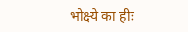भोक्ष्ये का हीः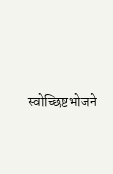स्वोच्छिष्टभोजने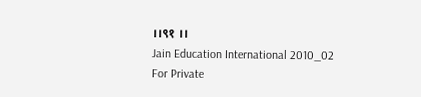।।९१ ।।
Jain Education International 2010_02
For Private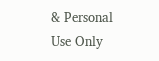& Personal Use Only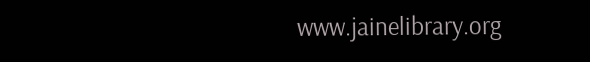www.jainelibrary.org